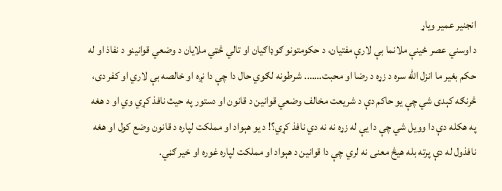انجنیر عمیر ویاړ
د اوسني عصر ځينې ملانما بې لارې مفتيان، د حکومتونو ګوډاګيان او تالي څټي ملايان د وضعي قوانينو د نفاذ او له حکم بغير ما انزل الله سره د زړه د رضا او محبت……. شرطونه لګوي حال دا چې دا نږه او خالصه بې لاري او کفر دى، څرنګه کېدى شي چې يو حاکم دې د شريعت مخالف وضعي قوانين د قانون او دستور په حيث نافذ کړي وي او د هغه په هکله دې دا وويل شي چې دا يې له زړه نه نه دي نافذ کړي؟! د يو هېواد او مملکت لپاره د قانون وضع کول او هغه نافذول له دې پرته بله هيڅ معنی نه لري چې دا قوانين د هېواد او مملکت لپاره غوره او خير ګڼي.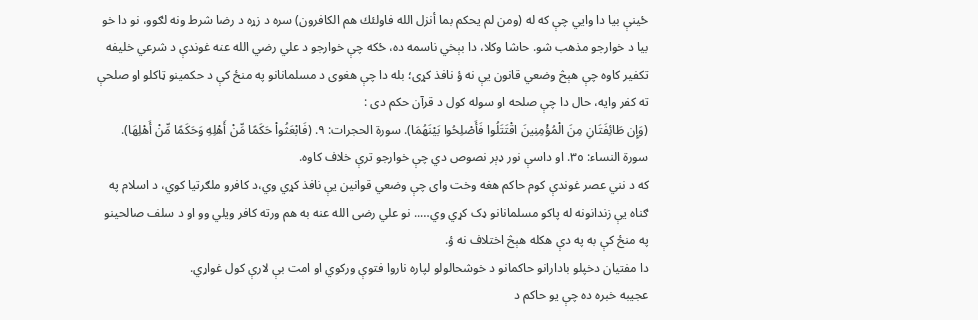ځينې بيا دا وايي چې که له (ومن لم يحکم بما أنزل الله فاولئك هم الکافرون) سره د زړه د رضا شرط ونه لګوو، نو دا خو بيا د خوارجو مذهب شو. حاشا وکلا، دا بېخي ناسمه ده، ځکه چې خوارجو د علي رضي الله عنه غوندې د شرعي خليفه تکفير کاوه چې هېڅ وضعي قانون يې نه ؤ نافذ کړى؛ بله دا چې هغوى د مسلمانانو په منځ کې د حکمينو ټاکلو او صلحې ته کفر وايه، حال دا چې صلحه او سوله کول د قرآن حکم دى :
(وَإِن طَائِفَتَانِ مِنَ الْمُؤْمِنِينَ اقْتَتَلُوا فَأَصْلِحُوا بَيْنَهُمَا). سورة الحجرات: ٩. (فَابْعَثُواْ حَكَمًا مِّنْ أَهْلِهِ وَحَكَمًا مِّنْ أَهْلِهَا). سورة النساء: ٣٥. او داسې نور ډېر نصوص دي چې خوارجو ترې خلاف کاوه.
که د نني عصر غوندې کوم حاکم هغه وخت واى چې وضعي قوانين يې نافذ کړي وي،د کافرو ملګرتيا کوي، د اسلام په ګناه يې زندانونه له پاکو مسلمانانو ډک کړي وي….. نو علي رضی الله عنه به هم ورته کافر ويلي وو او د سلف صالحينو په منځ کې به په دې هکله هېڅ اختلاف نه ؤ.
دا مفتيان دخپلو بادارانو حاکمانو د خوشحالولو لپاره ناروا فتوې ورکوي او امت بې لارې کول غواړي.
عجيبه خبره ده چې يو حاکم د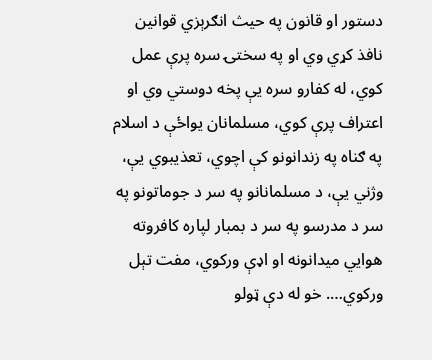دستور او قانون په حيث انګرېزي قوانين نافذ کړي وي او په سختۍ سره پرې عمل کوي، له کفارو سره يې پخه دوستي وي او اعتراف پرې کوي، مسلمانان يواځې د اسلام په ګناه په زندانونو کې اچوي، تعذيبوي يې، وژني يې، د مسلمانانو په سر د جوماتونو په سر د مدرسو په سر د بمبار لپاره کافروته هوايي ميدانونه او اډې ورکوي، مفت تېل ورکوي…. خو له دې ټولو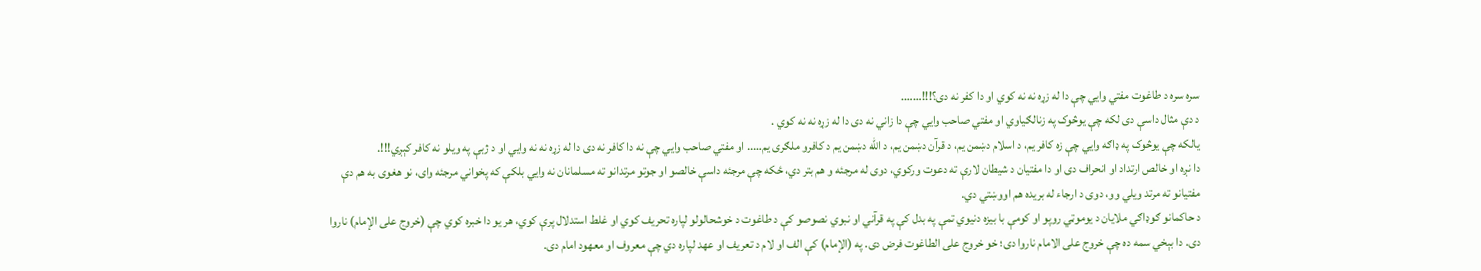سره سره د طاغوت مفتي وايي چې دا له زړه نه نه کوي او دا کفر نه دى؟!!!…….
د دې مثال داسې دى لکه چې يوڅوک په زنالګياوي او مفتي صاحب وايي چې دا زاني نه دى دا له زړه نه نه کوي .
يالکه چې يوڅوک په ډاګه وايي چې زه کافر يم، د اسلام دښمن يم، د قرآن دښمن يم، د الله دښمن يم د کافرو ملګرى يم….. او مفتي صاحب وايي چې نه دا کافر نه دى دا له زړه نه نه وايي او د ژبې په ويلو نه کافر کېږي!!!.
دا نږه او خالص ارتداد او انحراف دى او دا مفتيان د شيطان لارې ته دعوت ورکوي، دوى له مرجئه و هم بتر دي، ځکه چې مرجئه داسې خالصو او جوتو مرتدانو ته مسلمانان نه وايي بلکې که پخواني مرجئه واى، نو هغوى به هم دې مفتيانو ته مرتد ويلي وو، دوى د ارجاء له بريده هم اووښتي دي.
د حاکمانو ګوډاګي ملايان د يوموټي روپو او کومې با بيزه دنيوي تمې په بدل کې په قرآني او نبوي نصوصو کې د طاغوت د خوشحالولو لپاره تحريف کوي او غلط استدلال پرې کوي، هر يو دا خبره کوي چې (خروج على الإمام) ناروا دى. دا بېخي سمه ده چې خروج على الامام ناروا دى؛ خو خروج على الطاغوت فرض دى. په (الإمام) کې الف او لام د تعريف او عهد لپاره دي چې معروف او معهود امام دى.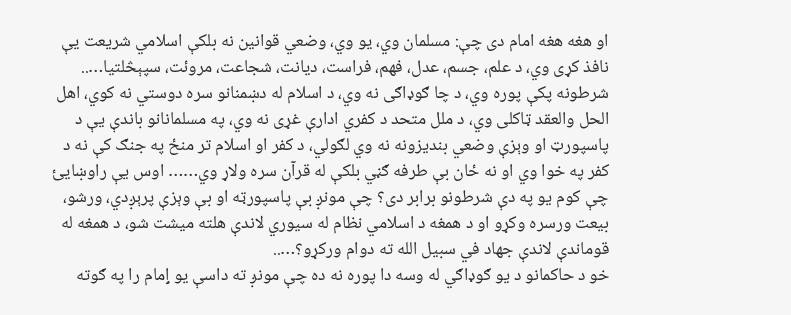او هغه هغه امام دى چې: مسلمان وي، يو وي، وضعي قوانين نه بلکې اسلامي شريعت يې نافذ کړى وي، د علم، جسم، عدل، فهم، فراست، ديانت، شجاعت، مروئت، سپېڅلتيا….. شرطونه پکې پوره وي، د چا ګوډاګى نه وي، د اسلام له دښمنانو سره دوستي نه کوي، اهل الحل والعقد ټاکلى وي، د ملل متحد د کفري ادارې غړى نه وي، په مسلمانانو باندې يې د پاسپورټ او وېزې وضعي بنديزونه نه وي لګولي، د کفر او اسلام تر منځ په جنګ کې نه د کفر په خوا وي او نه ځان بې طرفه ګڼي بلکې له قرآن سره ولاړ وي…… اوس يې راوښايئ چې کوم يو په دې شرطونو برابر دى؟ چې مونږ بې پاسپورټه او بې وېزې پرېږدي، ورشو، بيعت ورسره وکړو او د همغه د اسلامي نظام له سيوري لاندې هلته ميشت شو، د همغه له قوماندې لاندې جهاد في سبيل الله ته دوام ورکړو؟…..
خو د حاکمانو د يو ګوډاګي له وسه دا پوره نه ده چې مونږ ته داسې يو ٳمام را په ګوته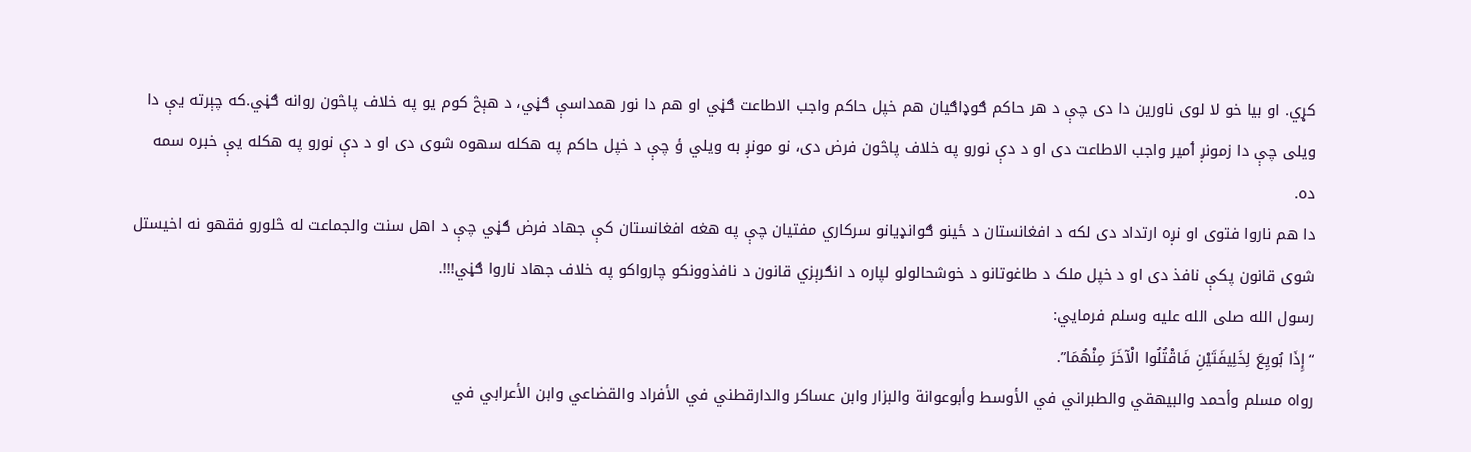کړي. او بيا خو لا لوى ناورين دا دى چې د هر حاکم ګوډاګيان هم خپل حاکم واجب الاطاعت ګڼي او هم دا نور همداسې ګڼي، د هېڅ کوم يو په خلاف پاڅون روانه ګڼي.که چېرته يې دا ويلى چې دا زمونږ ٲمير واجب الاطاعت دى او د دې نورو په خلاف پاڅون فرض دى، نو مونږ به ويلي ؤ چې د خپل حاکم په هکله سهوه شوى دى او د دې نورو په هکله يې خبره سمه ده.
دا هم ناروا فتوی او نږه ارتداد دی لکه د افغانستان د ځينو ګوانډيانو سرکاري مفتيان چې په هغه افغانستان کې جهاد فرض ګڼي چې د اهل سنت والجماعت له څلورو فقهو نه اخيستل شوی قانون پکې نافذ دی او د خپل ملک د طاغوتانو د خوشحالولو لپاره د انګرېزي قانون د نافذوونکو چارواکو په خلاف جهاد ناروا ګڼي!!!.
رسول الله صلی الله عليه وسلم فرمايي:
“إِذَا بُويِعَ لِخَلِيفَتَيْنِ فَاقْتُلُوا الْآخَرَ مِنْهُمَا”.
رواه مسلم وأحمد والبيهقي والطبراني في الأوسط وأبوعوانة والبزار وابن عساكر والدارقطني في الأفراد والقضاعي وابن الأعرابي في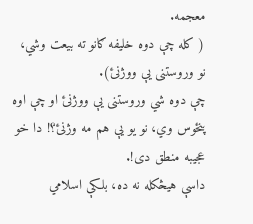معجمه.
( کله چې دوه خليفه ګانو ته بيعت وشي، نو وروستنى يې ووژنئ).
چې دوه شي وروستنى يې ووژنئ او چې اوه پنځوس وي، نو يو يې هم مه وژنئ؟! دا خو عجيبه منطق دى!.
داسې هيڅکله نه ده، بلکې اسلامي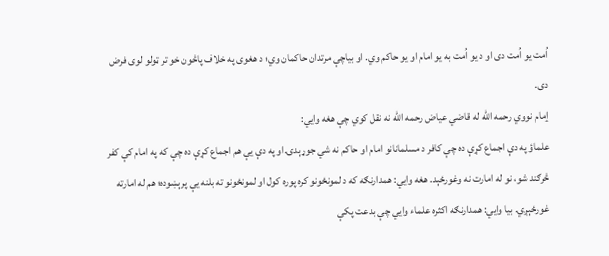اُمت يو اُمت دى او د يو اُمت به يو امام او يو حاکم وي. او بياچې مرتدان حاکمان وي؛ د هغوی په خلاف پاڅون خو تر ټولو لوى فرض دى.
ٳمام نووي رحمه الله له قاضي عياض رحمه الله نه نقل کوي چې هغه وايي:
علماؤ په دې اجماع کړې ده چې کافر د مسلمانانو امام او حاکم نه شي جوړېدى.او په دې يې هم اجماع کړې ده چې که په امام کې کفر څرګند شو، نو له امارت نه وغورځېد. هغه وايي: همدارنګه که د لمونځونو کره پوره کول او لمونځونو ته بلنه يې پرېښوده؛ هم له امارته غورځېږي. بيا وايي: همدارنګه اکثره علماء وايي چې بدعت پکې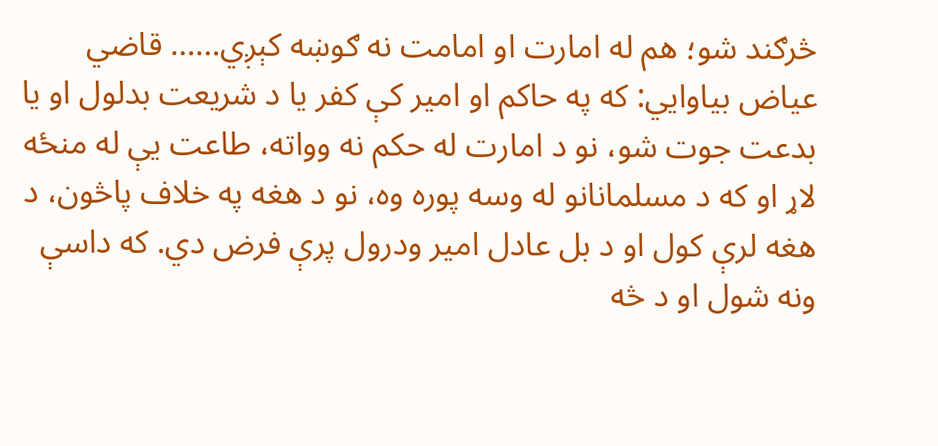څرګند شو؛ هم له امارت او امامت نه ګوښه کېږي…… قاضي عياض بياوايي: که په حاکم او امير کې کفر يا د شريعت بدلول او يا بدعت جوت شو، نو د امارت له حکم نه وواته، طاعت يې له منځه لاړ او که د مسلمانانو له وسه پوره وه، نو د هغه په خلاف پاڅون، د هغه لرې کول او د بل عادل امير ودرول پرې فرض دي. که داسې ونه شول او د څه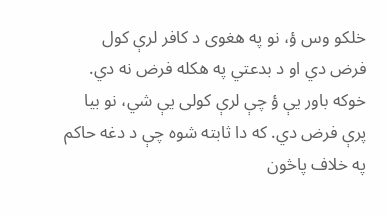خلکو وس ؤ، نو په هغوى د کافر لرې کول فرض دي او د بدعتي په هکله فرض نه دي. خوکه باور يې ؤ چې لرې کولى يې شي، نو بيا پرې فرض دي. که دا ثابته شوه چې د دغه حاکم په خلاف پاڅون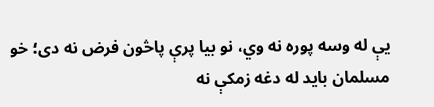يې له وسه پوره نه وي، نو بيا پرې پاڅون فرض نه دى؛ خو مسلمان بايد له دغه زمکې نه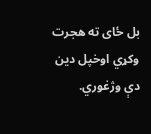بل ځاى ته هجرت وکړي اوخپل دين دې وژغوري.